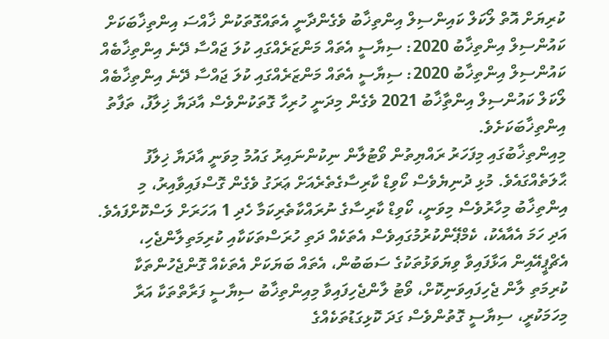ކުރިޔަށް އޮތް ލޯކަލް ކައިންސިލް އިންތިޚާބު ވެގެންދާނީ އެތައްގޮތަކުން ޚާއްސަ އިންތިޚާބަކަށް
ކައުންސިލް އިންތިޚާބު 2020: ސިޔާސީ އެތައް މަންޒަރެއްގައި ކުލަ ޖައްސާ ދޭނެ އިންތިޚާބެއް
ކައުންސިލް އިންތިޚާބު 2020: ސިޔާސީ އެތައް މަންޒަރެއްގައި ކުލަ ޖައްސާ ދޭނެ އިންތިޚާބެއް
ލޯކަލް ކައުންސިލް އިންތިާޚާބު 2021 ވެގެން މިދަނީ ހުރިހާ ގޮތަކުންވެސް އާދަޔާ ޚިލާފު، ތަފާތު އިންތިޚާބަކަށެވެ.
މިއިންތިޚާބުގައި މިފަހަރު ރައްޔިތުން ވޯޓުލާން ނިކުންނައިރު ގައުމު މިވަނީ އާދަޔާ ޚިލާފު ޙާލަތެއްގައެވެ. މުޅި ދުނިޔެވެސް ކޯވިޑް ކާރިސާގެތެރެއަށް ޢަރަގު ވެގެން ގޮސްފައިވާއިރު، މި އިންތިޚާބު މިހާރުވެސް މިވަނީ، ކޯވިޑް ކާރިސާގެ ނުރައްކާތެރިކަމާ ހެދި 1 އަހަރަށް ލަސްކޮށްފައެވެ.
އަދި ހަމަ އެއާއެކު، ކެމްޕޭންކުރުމުގައިވެސް އެތަކެއް ދަތި ހުރަސްތަކަކާއި ކުރިމަތިލާންޖެހި، އެޗްޕީއޭއިން އަޅާފައިވާ ވިޔަވަޅުތަކުގެ ސަބަބުން، އެތައް ބަޔަކަށް އެތަކެއް ގޮންޖެހުންތަކާ ކުރިމަތި ލާން ޖެހިފައިވަނިކޮށް، ވޯޓު ލާންޖެހިފައިވާ މިއިންތިޚާބު ސިޔާސީ ފަރާތްތަކާ އަރާ މިހަމަކުރީ، ސިޔާސީ ގޮތުންވެސް ގަދަ ކޮޅިގަޑުތަކެއްގެ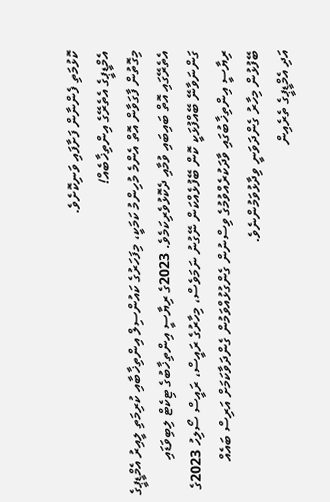ކޮޅުމަތި ފެންނާން ފަށާފައި ވަނިކޮށެވެ.
އެމްޑީޕީގެ އެތެރޭގެ އިންތިޚާބެއް!
މިގޮތުން ފާގަވާން އޮތް އެންމެ މުހިންމު ކަމަކީ، މިފަހަރުގެ ކައުންސިލް އިންތިޚާބާއި ކުރިމަތި ލީއިރު އެމްޑީޕީގެ އެތެރޭގައި އޮތް ބައިބައި ވުމާއި ދެކޮޅުވެރިކަމެވެ. 2023ގެ ރިޔާސީ އިންތިޚާބުގެ ޓިކެޓް ލިބިވަޑައި ގަންނަވާނޭ ބޭއްފުޅަކީ ކޮން ބޭފުޅެއްކަން ނޭގުނު ނަމަވެސް، މިހާރުގެ ރައީސް، ރައީސް ސޯލިހު 2023ގެ ރިޔާސީ އިންތިޚާބުގައި ވާދަކުރެއްވުމުގެ ވިސްނުން ގެންގުޅުއްވަމުން ގެންދަވާކަމަށް އަރިސް ބައެއް ބޭފުޅުން މިހާރު ގެންދަވަނީ ވިދާޅުވަމުންނެވެ.
އަދި އެމްޑީޕީގެ ތެރެއިން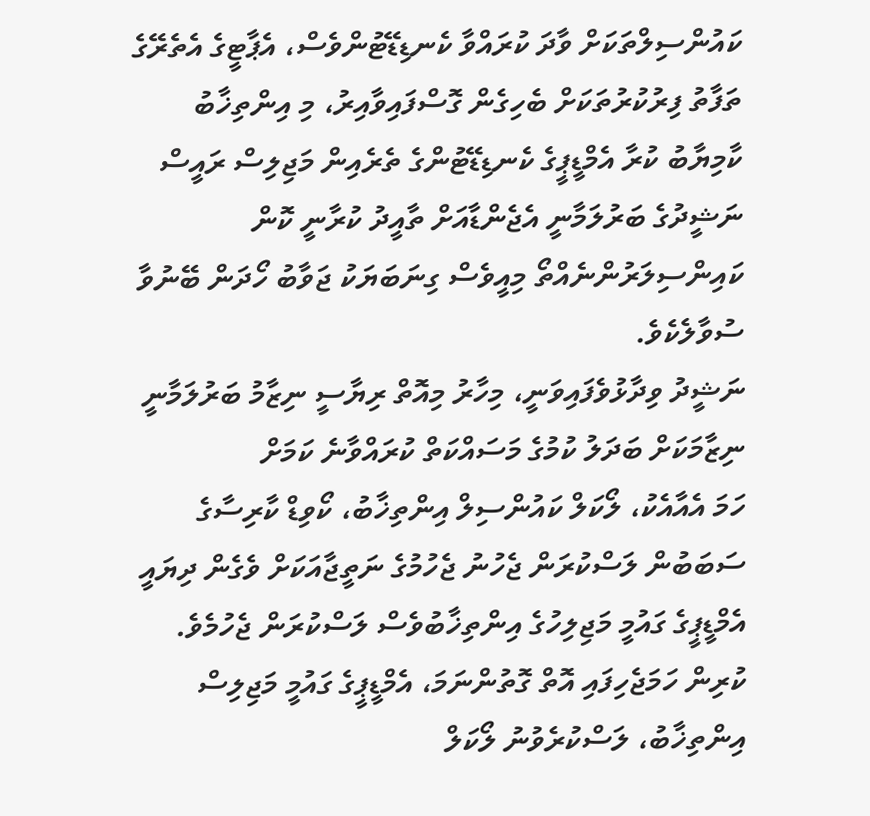ކައުންސިލްތަކަށް ވާދަ ކުރައްވާ ކެނޑިޑޭޓުންވެސް، އެޕާޓީގެ އެތެރޭގެ ތަފާތު ފިރުކުރުތަކަށް ބެހިގެން ގޮސްފައިވާއިރު، މި އިންތިޚާބު ކާމިޔާބު ކުރާ އެމްޑީޕީގެ ކެނޑިޑޭޓުންގެ ތެރެއިން މަޖިލިސް ރައީސް ނަޝީދުގެ ބަރުލަމާނީ އެޖެންޑާއަށް ތާއީދު ކުރާނީ ކޮން ކައިންސިލަރުންނެއްތޯ މިއީވެސް ގިނަބަޔަކު ޖަވާބު ހޯދަން ބޭނުވާ ސުވާލެކެވެ.
ނަޝީދު ވިދާޅުވެފައިވަނީ، މިހާރު މިއޮތް ރިޔާސީ ނިޒާމު ބަރުލަމާނީ ނިޒާމަކަށް ބަދަލު ކުމުގެ މަސައްކަތް ކުރައްވާނެ ކަމަށް
ހަމަ އެއާއެކު، ލޯކަލް ކައުންސިލް އިންތިޚާބު، ކޯވިޑް ކާރިސާގެ ސަބަބުން ލަސްކުރަން ޖެހުނު ޖެހުމުގެ ނަތީޖާއަކަށް ވެގެން ދިޔައީ އެމްޑީޕީގެ ގައުމީ މަޖިލިހުގެ އިންތިޚާބުވެސް ލަސްކުރަން ޖެހުމެވެ. ކުރިން ހަމަޖެހިފައި އޮތް ގޮތުންނަމަ، އެމްޑީޕީގެ ގައުމީ މަޖިލިސް އިންތިޚާބު، ލަސްކުރެވުނު ލޯކަލް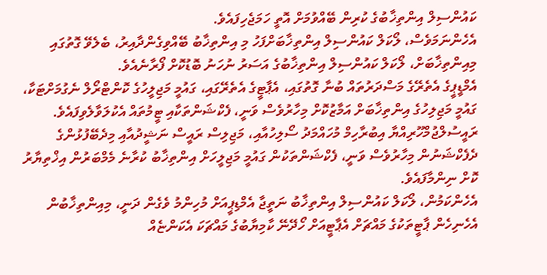ކައުންސިލް އިންތިޚާބުގެ ކުރިން ބޭއްވުމަށް އޮތީ ހަމަޖެހިފައެވެ.
އެހެންނަމަވެސް، ލޯކަލް ކައުންސިލް އިންތިޚާބަށްފަހު މި އިންތިޚާބު ބޭއްވިގެންދާއިރު، ބެލެވޭ ގޮތުގައި މިއިންތިޚާބަށް، ލޯކަލް ކައުންސިލް އިންތިޚާބުގެ އަސަރު ނުހަނު ބޮޑުކޮށް ފޯރާނެއެވެ.
އެމްޑީޕީގެ އެތެރޭގެ މަސްދަރުތައް ބުނާ ގޮތުގައި، އެޕާޓީގެ އެތެރޭގައި، ގައުމީ މަޖިލީހުގެ ކޮންޓްރޯލް ނެގުމަށްޓަކާ، ގައުމީ މަޖިލިހުގެ އިންތިޚާބަށް އަމާޒުކޮށް މިހާރުވެސް ވަނީ، ފެކްޝަންތަކާއި ޓީމުތައް އެކުލަވާލެވިފައެވެ. ރައީސުލްޖުމްހޫރިއްޔާ އިބުރާހިމް މުހައްމަދު ސޯލިހުއާއި، މަޖިލިސް ރައީސް ނަޝީދުއާއި މިދެބޭފުޅުންގެ ދެފެކްޝަނުން މިހާރުވެސް ވަނީ، ފެކްޝަންތަކުން ގައުމީ މަޖިލީހަށް އިންތިޚާބު ކުރާނެ މެމްބަރުން އިޚްތިޔާރު ކޮށް ނިންމާފައެވެ.
އެހެންކަމުން، ލޯކަލް ކައުންސިލް އިންތިޚާބު ނަތީޖާ އެމްޑިޕީއަށް މުހިންމު ވެގެން ދަނީ، މިއިންތިޚާބުން އެހެނިހެން ޕާޓީތަކުގެ މައްޗަށް އެޕާޓީއަށް ހޯދޭނޭ ކާމިޔާބުގެ މައްޗަކަ އެކަންޏެއް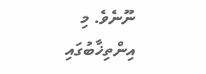ނޫނެވެ. މި އިންތިޚާބުގައި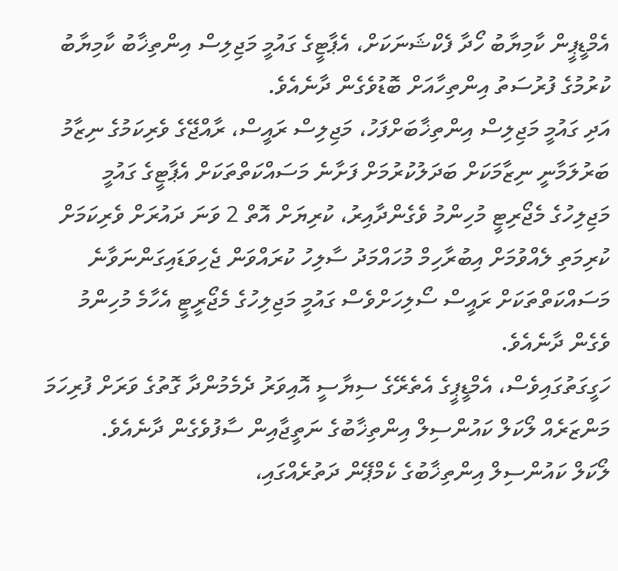އެމްޑީޕީން ކާމިޔާބު ހޯދާ ފެކްޝަނަކަށް، އެޕާޓީގެ ގައުމީ މަޖިލިސް އިންތިޚާބު ކާމިޔާބު ކުރުމުގެ ފުރުސަތު އިންތިހާއަށް ބޮޑުވެގެން ދާނެއެވެ.
އަދި ގައުމީ މަޖިލިސް އިންތިޚާބަށްފަހު، މަޖިލިސް ރައީސް، ރާއްޖޭގެ ވެރިކަމުގެ ނިޒާމު ބަރުލަމާނީ ނިޒާމަކަށް ބަދަލުކުރުމަށް ފަށާނެ މަސައްކަތްތަކަށް އެޕާޓީގެ ގައުމީ މަޖިލިހުގެ މެޖޯރިޓީ މުހިންމު ވެގެންދާއިރު، ކުރިޔަށް އޮތް 2 ވަނަ ދައުރަށް ވެރިކަމަށް ކުރިމަތި ލެއްވުމަށް އިބުރާހިމް މުހައްމަދު ސާލިހު ކުރައްވަން ޖެހިވަޑައިގަންނަވާނެ މަސައްކަތްތަކަށް ރައީސް ސޯލިހަށްވެސް ގައުމީ މަޖިލިހުގެ މެޖޯރީޓީ އެހާމެ މުހިންމު ވެގެން ދާނެއެވެ.
ހަގީގަތުގައިވެސް، އެމްޑީޕީގެ އެތެރޭގެ ސިޔާސީ އޮއިވަރު ދެމެމުންދާ ގޮތުގެ ވަރަށް ފުރިހަމަ މަންޒަރެއް ލޯކަލް ކައުންސިލް އިންތިޚާބުގެ ނަތީޖާއިން ސާފުވެގެން ދާނެއެވެ.
ލޯކަލް ކައުންސިލް އިންތިޚާބުގެ ކެމްޕޭން ދަތުރެއްގައި،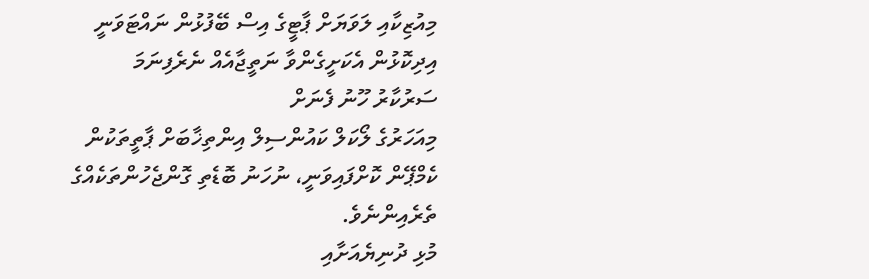މިއުޒިކާއި ލަވަޔަށް ޕާޓީގެ އިސް ބޭފުޅުން ނައްޓަވަނީ
އިދިކޮޅުން އެކަށީގެންވާ ނަތީޖާއެއް ނެރެފިނަމަ ސަރުކާރު ހޫނު ފެނަށް
މިއަހަރުގެ ލޯކަލް ކައުންސިލް އިންތިޚާބަށް ޕާތީތަކުން ކެމްޕޭން ކޮށްފައިވަނީ، ނުހަނު ބޮޑެތި ގޮންޖެހުންތަކެއްގެ ތެރެއިންނެވެ.
މުޅި ދުނިޔެއަށާއި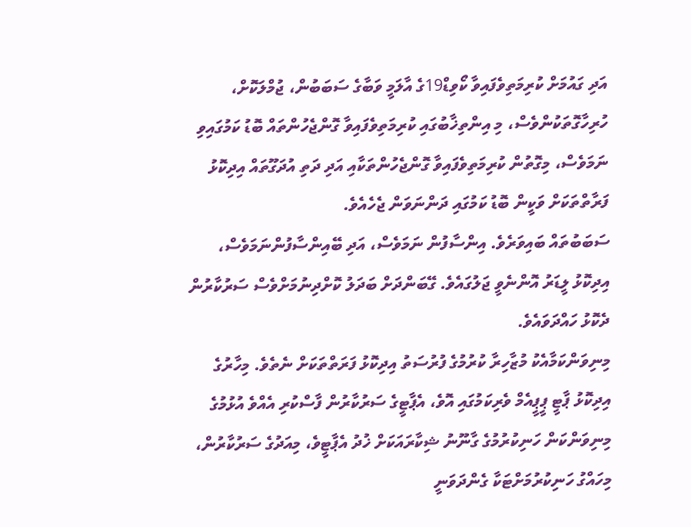އަދި ގައުމަށް ކުރިމަތިވެފައިވާ ކޯވިޑް19ގެ އާލަމީ ވަބާގެ ސަބަބުން، ޖުމްލަކޮށް، ހުރިހާގޮތަކުންވެސް، މި އިންތިޚާބުގައި ކުރިމަތިވެފައިވާ ގޮންޖެހުންތައް ބޮޑު ކަމުގައިވި ނަމަވެސް، މިގޮތުން ކުރިމަތިވެފައިވާ ގޮންޖެހުންތަކާއި އަދި ދަތި އުދަގޫތައް އިދިކޮޅު ފަރާތްތަކަށް ވަކީން ބޮޑު ކަމުގައި ދަންނަވަން ޖެހެއެވެ.
ސަބަބުތައް ބައިވަރެވެ. އިންސާފުން ނަމަވެސް، އަދި ބޭއިންސާފުންނަމަވެސް، އިދިކޮޅު ލީޑަރު އޮންނެވީ ޖަލުގައެވެ. ގޭބަންދަށް ބަދަލު ކޮށްދިނުމަށްވެސް ސަރުކާރުން ދެކޮޅު ހައްދަވައެވެ.
މިނިވަންކަމާއެކު މުޒާހިރާ ކުރުމުގެ ފުރުސަތު އިދިކޮޅު ފަރަތްތަކަށް ނެތެވެ. މިހާރުގެ އިދިކޮޅު ޕާޓީ ޕީޕީއެމް ވެރިކަމުގައި އޮވެ، އެޕާޓީގެ ސަރުކާރުން ފާސްކުރި އެއްވެ އުޅުމުގެ މިނިވަންކަން ހަނިކުރުމުގެ ގާނޫނު ޝިކާރައަކަށް ޚުދު އެޕާޓީވެ، މިއަދުގެ ސަރުކާރުން، މިހައްގު ހަނިކުރުމަށްޓަކާ ގެންދަވަނީ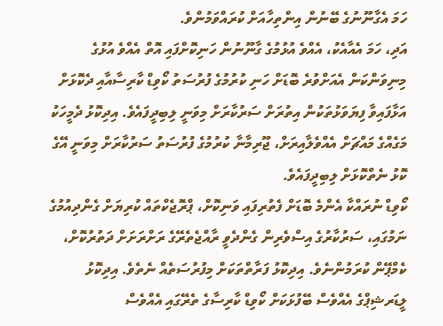ހަމަ އެގާނޫނުގެ ބޭނުން އިންތިހާއަށް ކުރައްވަމުންވެ.
އަދި، ހަމަ އެއާއެކު، އެއްވެ އުޅުމުގެ ގާނޫނުން ހަނިކޮށްފައި އޮތް އެއްވެ އުޅުގެ މިނިވަންކަން އެއަށްވުރެ ބޮޑަށް ހަނި ކުރުމުގެ ފުރުސަތު ކޯވިޑް ކާރިސާއާއި ދެކޮޅަށް އަޅާފައިވާ ފިޔަވަޅުތަކުން އިތުރަށް ސަރުކާރަށް މިވަނީ ލިބިދީފައެވެ. އިދިކޮޅު ދެމީހަކު މަގެއްގެ މައްޗަށް އެއްވެލާއިރަށް، ޖޫރިމާނާ ކުރުމުގެ ފުރުސަތު ސަރުކާރަށް މިވަނީ އޭގެ ކޮޅު ނެތްކޮޅަށް ލިބިދީފައެވެ.
ކޯވިޑް ނުރައްކާ އެންމެ ބޮޑަށް ފެތުރިފައި ވަނިކޮށް، ޕްރޮޖެކްތައް ކުރިޔަށް ގެންދިއުމުގެ ނަމުގައި، ސަރުކާރުގެ އިސްވެރިން ގެންދެވީ ރާއްޖެތެރޭގެ ރަށްރަށަށް ދަތުރުކޮށް، ކެމްޕޭން ކުރަމުންނެވެ. އިދިކޮޅު ފަރާތްތަކަށް މިފުރުސަތެއް ނެތެވެ. އިދިކޮޅު ލީޑަރޝިޕްގެ އެއްވެސް ބޭފުޅަކަށް ކޯވިޑް ކާރިސާގެ ތެރޭގައި އެއްވެސް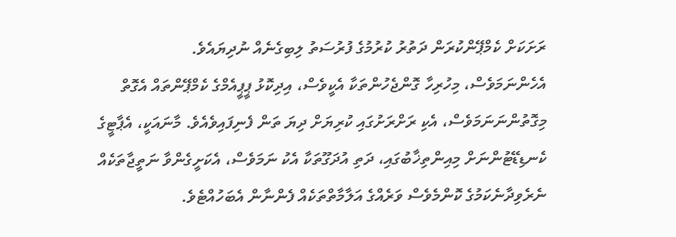ރަށަކަށް ކެމްޕޭންކުރަން ދަތުރު ކުރުމުގެ ފުރުސަތު ލިބިގެނެއް ނުދިޔައެވެ.
އެހެންނަމަވެސް، މިހުރިހާ ގޮންޖެހުންތަކާ އެކީވެސް، އިދިކޮޅު ޕީޕީއެމްގެ ކެމްޕޭންތައް އެގޮތް މިގޮތުންނަނަމަވެސް، އެކި ރަށްރަށުގައި ކުރިޔަށް ދިޔަ ތަން ފެނިފައިވެއެވެ. މާނައަކީ، އެޕާޓީގެ ކެނޑިޑޭޓުންނަށް މިއިންތިޚާބުގައި، ދަތި އުދަގޫތަކާ އެކު ނަމަވެސް، އެކަށީގެންވާ ނަތީޖާތަކެއް ނެރެވިދާނެކަމުގެ ކޮންމެވެސް ވަރެއްގެ އަލާމާތްތަކެއް ފެންނާން އެބަހުއްޓެވެ.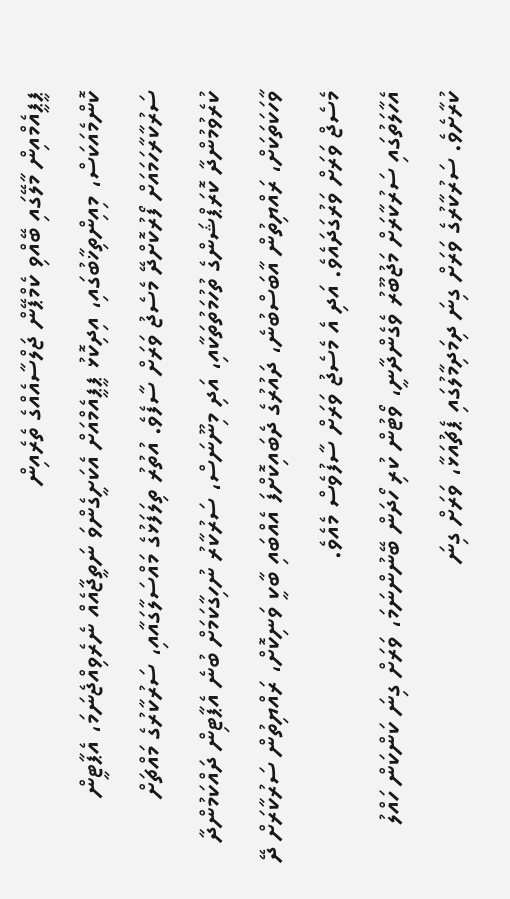ޕީޕީއެމްއިން މާލޭގައި ބޭއްވި ކެމްޕޭން ޖަލްސާއެއްގެ ތެރެއިން
ކޮންމެއަކަސް، މިއިންތިޚާބުގައި، އިދިކޮޅު ޕީޕީއެމްއަށް އެކަށީގެންވަ ނަތީޖާއެއް ނެރެވިއްޖެނަމަ، އެޕާޓީން ސަރުކާރާހަމައަށް ފޯރުކޮށްދޭ މެސެޖު ވަރަށް ސާފެވެ. އުތުރު ތިލަފަޅުގެ މައްސަލާގައާއި، ސަރުކާރުގެ މައްޗަށް ކުރެވުމުންދާ ކޮރަޕްޝަންގެ ތުހުމަތުތަކާއި، އަދި މިނޫނަސް، ސަރުކާރު ނުހިގާކަމަށް ބުނެ އެޕާޓިން ދައްކަމުންދާ ވާހަކަތަކަށް، ރައްޔިތުން އާބަސްބުނެ، ދައުރުގެ ދެބައިކޮށްފަ އެއްބައި ބާކީ ވަނިކޮށް، ރައްޔިތުން ސަރުކާރަށް ދޭ މެސެޖް ވަރަށް ވަރުގަދައެވެ. އަދި އެ މެސެޖު ވަރަށް ސާފުވެސް މެއެވެ.
އެހާލަތުގައި ސަރުކާރަށް މަޖުބޫރު ވެގެންދާނީ، ވޯޓުން ކުރި ހޯދަން ބޭނުންނަމަ، ވަރަށް ގިނަ ކަންކަން ހައްލު ކުރާށެވެ. ސަރުކާރުގެ ވަރަށް ގިނަ ދިމަދިމާލުގައި ޕެޗުއަޅާ، ވަރަށް ގިނަ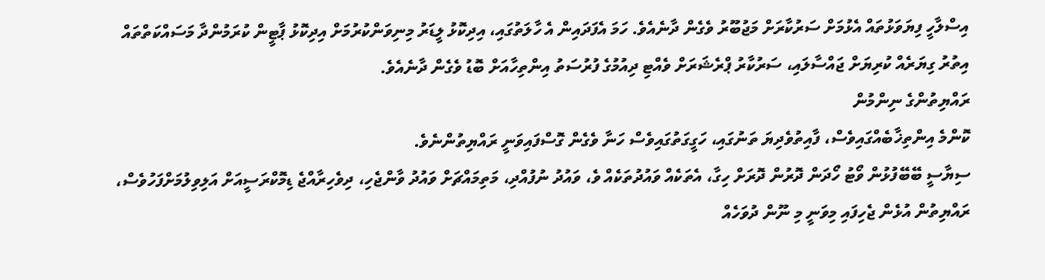އިސްލާހީ ފިޔަވަޅުތައް އެޅުމަށް ސަރުކާރަށް މަޖުބޫރު ވެގެން ދާނެއެވެ. ހަމަ އެފަދައިން އެ ހާލަތުގައި، އިދިކޮޅު ލީޑަރު މިނިވަންކުރުމަށް އިދިކޮޅު ޕާޓީން ކުރަމުންދާ މަސައްކަތްތައް އިތުރު ގިޔަރެއް ކުރިޔަށް ޖައްސާލައި، ސަރުކާރު ޕްރެޝަރަށް ވެއްޓި ދިއުމުގެ ފުރުސަތު އިންތިހާއަށް ބޮޑު ވެގެން ދާނެއެވެ.
ރައްޔިތުންގެ ނިންމުން
ކޮންމެ އިންތިޚާބެއްގައިވެސް، ފާއިތުވެދިޔަ ތަނުގައި، ހަގީގަތުގައިވެސް ހަނާ ވެގެން ގޮސްފައިވަނީ ރައްޔިތުންނެވެ.
ސިޔާސީ ބޭބޭފުޅުން ވޯޓު ހޯދަން ދޮރުން ދޮރަށް ހިގާ، އެތަކެއް ވައުދުތަކެއް ވެ، ވައުދު ނުފުއްދި، މަތިމައްޗަށް ވައުދު ވާންޖެހި، ދިވެހިރާއްޖެ ޑިމޮކްރަސީއަށް އަލިވިލުމަށްފަހުވެސް، ރައްޔިތުން އުޅެން ޖެހިފައި މިވަނީ މި ނޫން ދުވަހެއް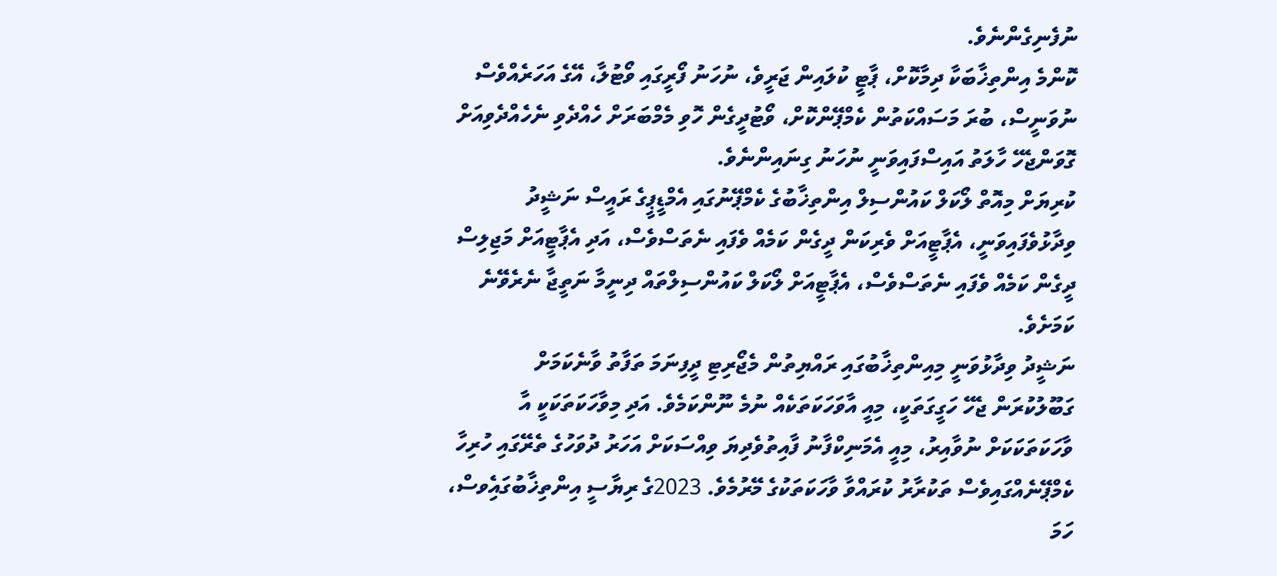ނުފެނިގެންނެވެ.
ކޮންމެ އިންތިޚާބަކާ ދިމާކޮށް، ޕާޓީ ކުލައިން ޖަރީވެ، ނުހަނު ފޯރީގައި ވޯޓުލާ، އޭގެ އަހަރެއްވެސް ނުވަނީސް، ބުރަ މަސައްކަތުން ކެމްޕޭންކޮށް، ވޯޓުދީގެން ހޮވި މެމްބަރަށް ހެއްދެވި ނެހެއްދެވިއަށް ގޮވަންޖެހޭ ހާލަތު އައިސްފައިވަނީ ނުހަނު ގިނައިންނެވެ.
ކުރިޔަށް މިއޮތް ލޯކަލް ކައުންސިލް އިންތިޚާބުގެ ކެމްޕޭނުގައި އެމްޑީޕީގެ ރައީސް ނަޝީދު ވިދާޅުވެފައިވަނީ، އެޕާޓީއަށް ވެރިކަން ދީގެން ކަމެއް ވެފައި ނެތަސްވެސް، އަދި އެޕާޓީއަށް މަޖިލިސް ދީގެން ކަމެއް ވެފައި ނެތަސްވެސް، އެޕާޓީއަށް ލޯކަލް ކައުންސިލްތައް ދިނީމާ ނަތީޖާ ނެރެވޭނެ ކަމަށެވެ.
ނަޝީދު ވިދާޅުވަނީ މިއިންތިޚާބުގައި ރައްޔިތުން މެޖޯރިޓި ދީފިނަމަ ތަފާތު ވާނެކަމަށް
ގަބޫލުކުރަން ޖެހޭ ހަގީގަތަކީ، މިއީ އާވަހަކަތަކެއް ނުމެ ނޫންކަމެވެ. އަދި މިވާހަކަތަކަކީ އާ ވާހަކަތަކަކަށް ނުވާއިރު، މިއީ އެމަނިކްފާނު ފާއިތުވެދިޔަ ވިއްސަކަށް އަހަރު ދުވަހުގެ ތެރޭގައި ހުރިހާ ކެމްޕޭނެއްގައިވެސް ތަކުރާރު ކުރައްވާ ވާހަކަތަކުގެ މޭރުމެވެ. 2023ގެ ރިޔާސީ އިންތިޚާބުގައިެވސް، ހަމަ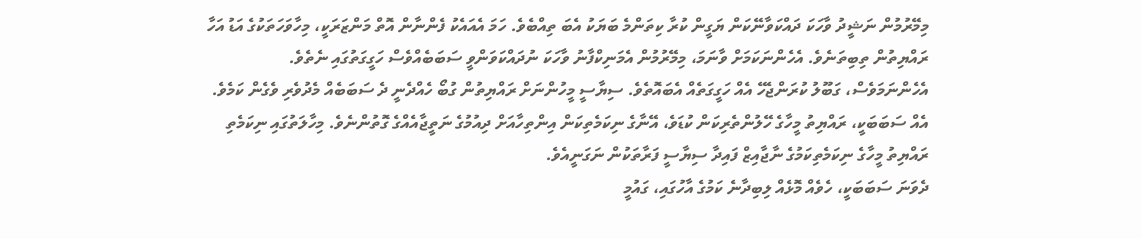މިމޭރުމުން ނަޝީދު ވާހަކަ ދައްކަވާނޭކަން ޔަގީން ކުރާ ކިތަންމެ ބަޔަކު އެބަ ތިއްބެވެ. ހަމަ އެއައެކު ފެންނާން އޮތް މަންޒަރަކީ، މިހާވަހަތަކުގެ އަޑު އަހާ ރައްޔިތުން ތިބިތަނެވެ. އެހެންނަކަމަށް ވާނަމަ، މިމޭރުމުން އެމަނިކްފާނު ވާހަކަ ނުދައްކަވަންވީ ސަބަބެއްވެސް ހަގީގަތުގައި ނެތެވެ.
އެހެންނަމަވެސް، ގަބޫލު ކުރަންޖެހޭ އެއް ހަގީގަތެއް އެބައޮތެވެ. ސިޔާސީ މީހުންނަށް ރައްޔިތުން ގުބޯ ހެއްދެނީ ދެ ސަބަބެއް މެދުވެރި ވެގެން ކަމެވެ. އެއް ސަބަބަކީ، ރައްޔިތު މީހާގެ ހޭލުންތެރިކަން ކުޑަވެ، އޭނާގެ ނިކަމެތިކަން އިންތިހާއަށް ދިއުމުގެ ނަތީޖާއެއްގެ ގޮތުންނެވެ. މިހާލަތުގައި ނިކަމެތި ރައްޔިތު މީހާގެ ނިކަމެތިކަމުގެ ނާޖާއިޒް ފައިދާ ސިޔާސީ ފަރާތަކުން ނަގަނީއެވެ.
ދެވަނަ ސަބަބަކީ، ހެވެއް މޮޅެއް ލިބިދާނެ ކަމުގެ އާހުގައި، ގައުމީ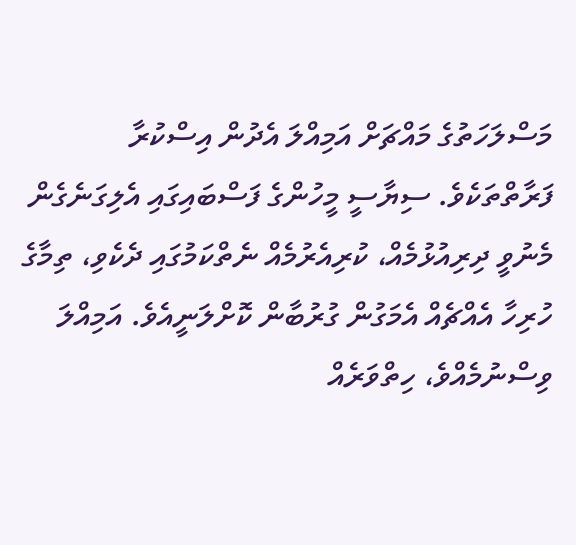މަސްލަހަތުގެ މައްޗަށް އަމިއްލަ އެދުން އިސްކުރާ ފަރާތްތަކެވެ. ސިޔާސީ މީހުންގެ ފަސްބައިގައި އެލިގަނެގެން މެނުވީ ދިރިއުޅުމެއް، ކުރިއެރުމެއް ނެތްކަމުގައި ދެކެވި، ތިމާގެ ހުރިހާ އެއްޗެއް އެމަގުން ގުރުބާން ކޮށްލަނީއެވެ. އަމިއްލަ ވިސްނުމެއްވެ، ހިތްވަރެއް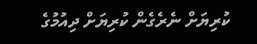ކުރިޔަށް ނެރެގެން ކުރިޔަށް ދިއުމުގެ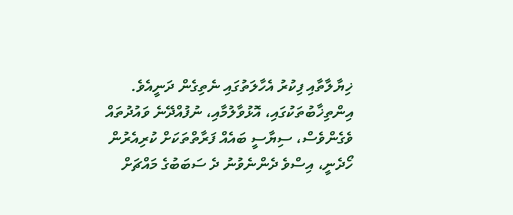ޚިޔާލާތާއި ފިކުރު އެހާލަތުގައި ނެތިގެން ދަނީއެވެ.
އިންތިޚާބުތަކުގައި، އޮޅުވާލުމާއި، ނުފުއްދޭނެ ވައުދުތައް ވެގެންވެސް، ސިޔާސީ ބައެއް ފަރާތްތަކަށް ކުރިއެރުން ހޯދެނީ، އިސްވެ ދެންނެވުނު ދެ ސަބަބުގެ މައްޗަށް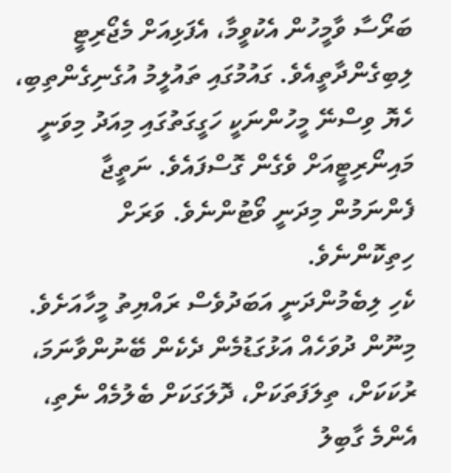ބަރޯސާ ވާމީހުން އެކުވީމާ، އެފަޅިއަށް މެޖޯރިޓީ ލިބިގެންދާތީއެވެ. ގައުމުގައި ތައުލީމު އުގެނިގެންތިބި، ހެޔޮ ވިސްނޭ މީހުންނަކީ ހަގީގަތުގައި މިއަދު މިވަނީ މައިނޯރިޓީއަށް ވެގެން ގޮސްފައެވެ. ނަތީޖާ ފެންނަމުން މިދަނީ ވޯޓުންނެވެ. ވަރަށް ހިތިކޮންނެވެ.
ކެހި ލިބެމުންދަނީ އަބަދުވެސް ރައްޔިތު މީހާއަށެވެ. މިނޫން ދުވަހެއް އަޅުގަޑުމެން ދެކެން ބޭނުންވާނަމަ، ރުކަކަށް، ތިލަފަތަކަށް، ދޮލަގަކަށް ބެލުމެއް ނެތި، އެންމެ ގާބިލު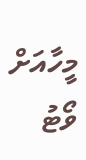މީހާއަށް ވޯޓު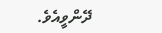ދޭންވީއެވެ.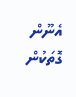އެނޫން ގޮތަކުން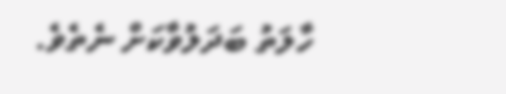ހާލަތު ބަދަލުވާކަށް ނެތެވެ.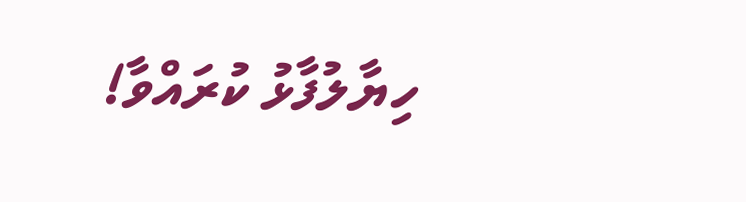ހިޔާލުފާޅު ކުރައްވާ!